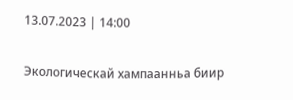13.07.2023 | 14:00

Экологическай хампаанньа биир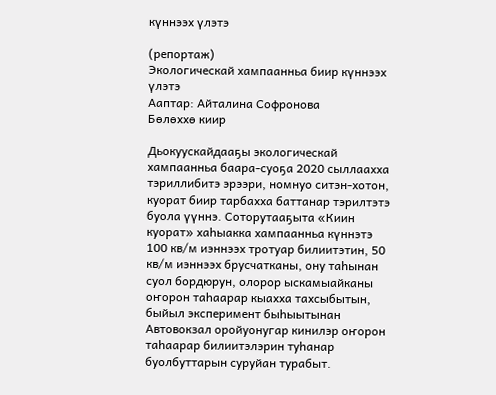күннээх үлэтэ

(репортаж)
Экологическай хампаанньа биир күннээх үлэтэ
Ааптар: Айталина Софронова
Бөлөххө киир

Дьокуускайдааҕы экологическай хампаанньа баара-суоҕа 2020 сыллаахха тэриллибитэ эрээри, номнуо ситэн-хотон, куорат биир тарбахха баттанар тэрилтэтэ буола үүннэ. Соторутааҕыта «Киин куорат» хаһыакка хампаанньа күннэтэ 100 кв/м иэннээх тротуар билиитэтин, 50 кв/м иэннээх брусчатканы, ону таһынан суол бордюрун, олорор ыскамыайканы оҥорон таһаарар кыахха тахсыбытын, быйыл эксперимент быһыытынан Автовокзал оройуонугар кинилэр оҥорон таһаарар билиитэлэрин туһанар буолбуттарын суруйан турабыт.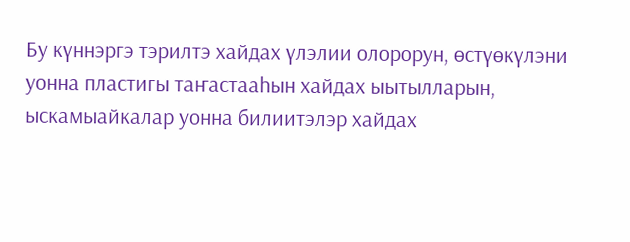Бу күннэргэ тэрилтэ хайдах үлэлии олорорун, өстүөкүлэни уонна пластигы таҥастааһын хайдах ыытылларын, ыскамыайкалар уонна билиитэлэр хайдах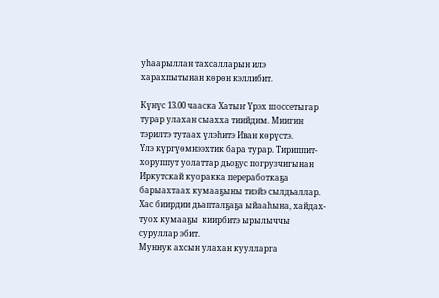уһаарыллан тахсалларын илэ харахпытынан көрөн кэллибит.

Күнүс 13.00 чааска Хатыҥ Үрэх шоссетыгар турар улахан сыахха тиийдим. Миигин тэрилтэ тутаах үлэһитэ Иван көрүстэ.
Үлэ күргүөмнээхтик бара турар. Тириппит-хоруппут уолаттар дьоҕус погрузчигынан Иркутскай куоракка переработкаҕа барыахтаах кумааҕыны тиэйэ сылдьаллар. Хас биирдии дьапталҕаҕа ыйааһына, хайдах-туох кумааҕы  киирбитэ ырылыччы суруллар эбит.
Муннук ахсын улахан куулларга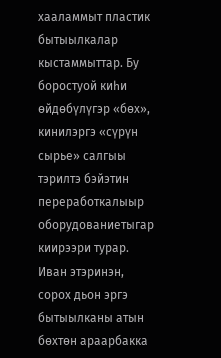хааламмыт пластик бытыылкалар кыстаммыттар. Бу боростуой киһи өйдөбүлүгэр «бөх», кинилэргэ «сүрүн сырье» салгыы тэрилтэ бэйэтин переработкалыыр оборудованиетыгар киирээри турар.
Иван этэринэн, сорох дьон эргэ бытыылканы атын бөхтөн араарбакка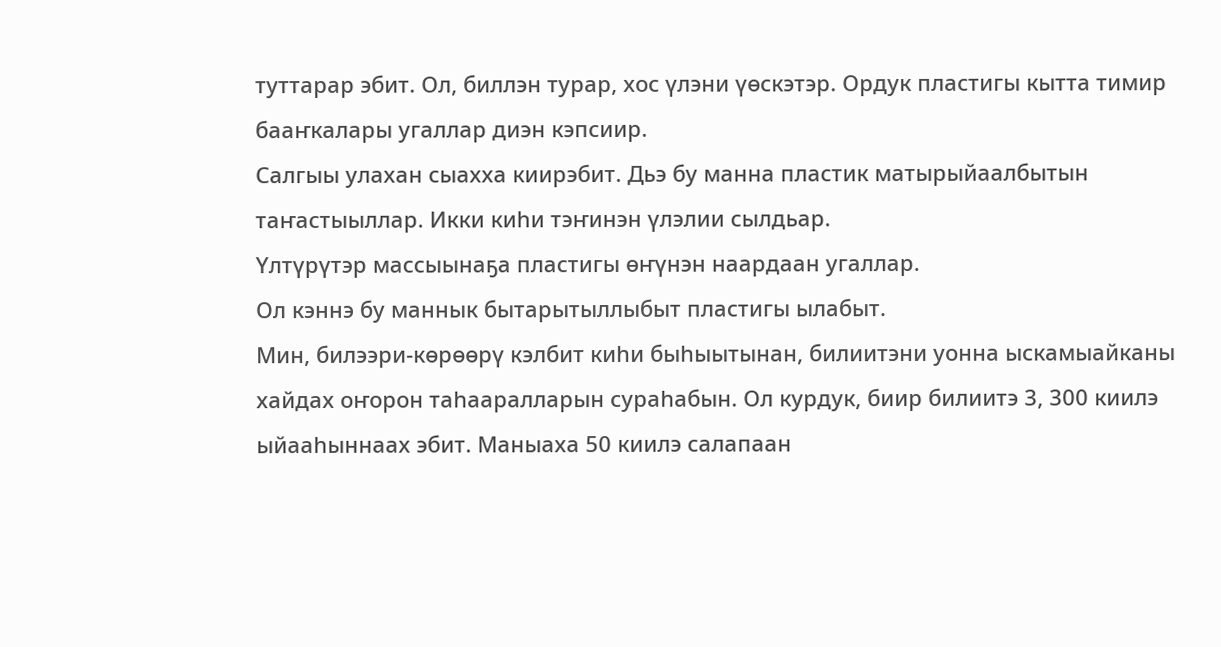туттарар эбит. Ол, биллэн турар, хос үлэни үөскэтэр. Ордук пластигы кытта тимир бааҥкалары угаллар диэн кэпсиир.
Салгыы улахан сыахха киирэбит. Дьэ бу манна пластик матырыйаалбытын таҥастыыллар. Икки киһи тэҥинэн үлэлии сылдьар.
Үлтүрүтэр массыынаҕа пластигы өҥүнэн наардаан угаллар.
Ол кэннэ бу маннык бытарытыллыбыт пластигы ылабыт.
Мин, билээри-көрөөрү кэлбит киһи быһыытынан, билиитэни уонна ыскамыайканы хайдах оҥорон таһааралларын сураһабын. Ол курдук, биир билиитэ 3, 300 киилэ ыйааһыннаах эбит. Маныаха 50 киилэ салапаан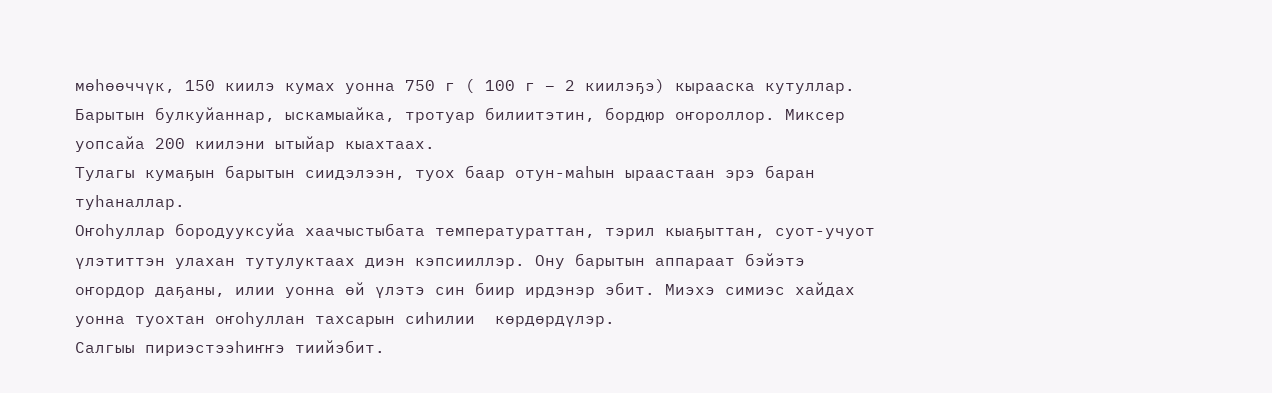мөһөөччүк, 150 киилэ кумах уонна 750 г ( 100 г – 2 киилэҕэ) кырааска кутуллар. Барытын булкуйаннар, ыскамыайка, тротуар билиитэтин, бордюр оҥороллор. Миксер уопсайа 200 киилэни ытыйар кыахтаах.
Тулагы кумаҕын барытын сиидэлээн, туох баар отун-маһын ыраастаан эрэ баран туһаналлар.
Оҥоһуллар бородууксуйа хаачыстыбата температураттан, тэрил кыаҕыттан, суот-учуот үлэтиттэн улахан тутулуктаах диэн кэпсииллэр. Ону барытын аппараат бэйэтэ оҥордор даҕаны, илии уонна өй үлэтэ син биир ирдэнэр эбит. Миэхэ симиэс хайдах уонна туохтан оҥоһуллан тахсарын сиһилии  көрдөрдүлэр.
Салгыы пириэстээһиҥҥэ тиийэбит.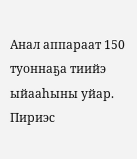Анал аппараат 150 туоннаҕа тиийэ ыйааһыны уйар. Пириэс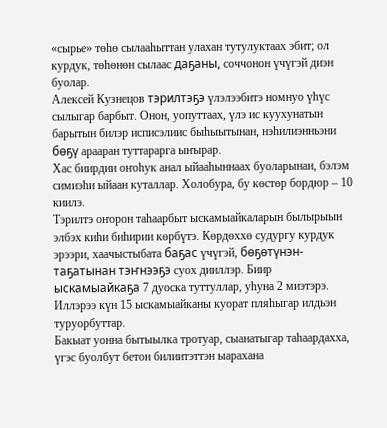«сырье» төһө сылааһыттан улахан тутулуктаах эбит; ол курдук, төһөнөн сылаас даҕаны, соччонон үчүгэй диэн буолар.
Алексей Кузнецов тэрилтэҕэ үлэлээбитэ номнуо үһүс сылыгар барбыт. Онон, уопуттаах, үлэ ис куухунатын барытын билэр исписэлиис быһыытынан, нэһилиэнньэни бөҕү арааран туттарарга ыҥырар.
Хас биирдии оҥоһук анал ыйааһыннаах буоларынан, бэлэм симиэһи ыйаан куталлар. Холобура, бу көстөр бордюр – 10 киилэ.
Тэрилтэ оҥорон таһаарбыт ыскамыайкаларын былырыын элбэх киһи биһирии көрбүтэ. Көрдөххө судургу курдук эрээри, хаачыстыбата баҕас үчүгэй, бөҕөтүнэн-таҕатынан тэҥнээҕэ суох дииллэр. Биир ыскамыайкаҕа 7 дуоска туттуллар, уһуна 2 миэтэрэ. Иллэрээ күн 15 ыскамыайканы куорат пляһыгар илдьэн туруорбуттар.
Бакыат уонна бытыылка тротуар, сыанатыгар таһаардахха, үгэс буолбут бетон билиитэттэн ыарахана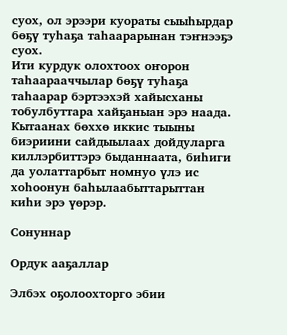суох, ол эрээри куораты сыыһырдар бөҕү туһаҕа таһаарарынан тэҥнээҕэ суох.
Ити курдук олохтоох оҥорон таһаарааччылар бөҕү туһаҕа таһаарар бэртээхэй хайысханы тобулбуттара хайҕаныан эрэ наада. Кытаанах бөххө иккис тыыны биэриини сайдыылаах дойдуларга киллэрбиттэрэ быданнаата, биһиги да уолаттарбыт номнуо үлэ ис хоһоонун баһылаабыттарыттан киһи эрэ үөрэр.

Сонуннар

Ордук ааҕаллар

Элбэх оҕолоохторго эбии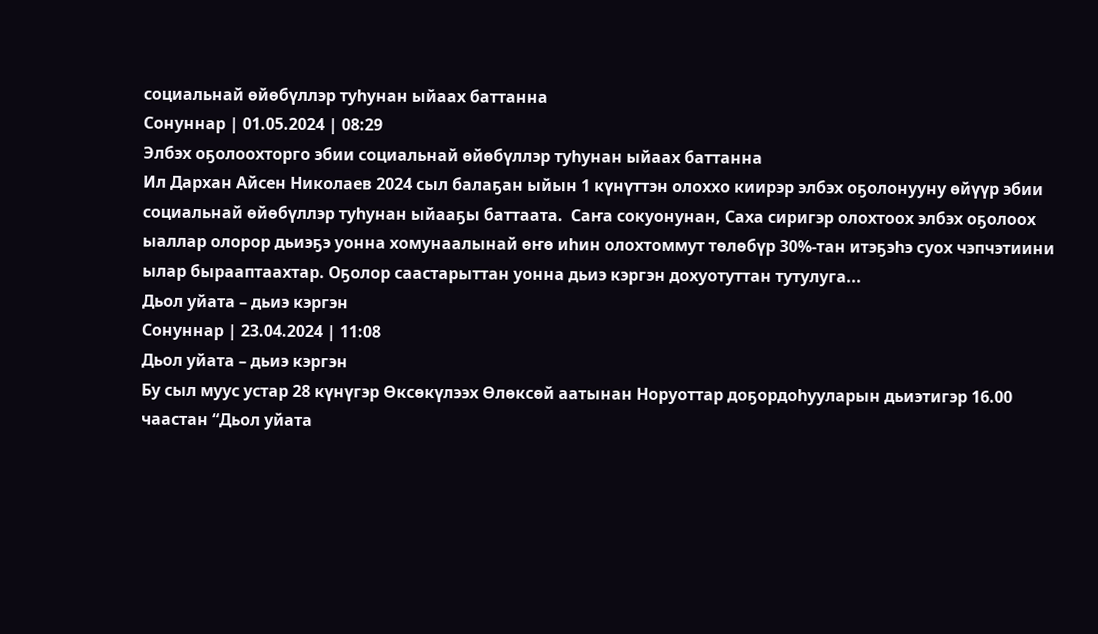социальнай өйөбүллэр туһунан ыйаах баттанна
Сонуннар | 01.05.2024 | 08:29
Элбэх оҕолоохторго эбии социальнай өйөбүллэр туһунан ыйаах баттанна
Ил Дархан Айсен Николаев 2024 сыл балаҕан ыйын 1 күнүттэн олоххо киирэр элбэх оҕолонууну өйүүр эбии социальнай өйөбүллэр туһунан ыйааҕы баттаата.  Саҥа сокуонунан, Саха сиригэр олохтоох элбэх оҕолоох ыаллар олорор дьиэҕэ уонна хомунаалынай өҥө иһин олохтоммут төлөбүр 30%-тан итэҕэһэ суох чэпчэтиини ылар бырааптаахтар. Оҕолор саастарыттан уонна дьиэ кэргэн дохуотуттан тутулуга...
Дьол уйата – дьиэ кэргэн
Сонуннар | 23.04.2024 | 11:08
Дьол уйата – дьиэ кэргэн
Бу сыл муус устар 28 күнүгэр Өксөкүлээх Өлөксөй аатынан Норуоттар доҕордоһууларын дьиэтигэр 16.00 чаастан “Дьол уйата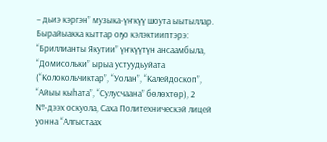– дьиэ кэргэн” музыка-үҥкүү шоута ыытыллар. Бырайыакка кыттар оҕо кэлэктииптэрэ: “Бриллианты Якутии” үҥкүүтүн ансаамбыла, “Домисольки” ырыа устуудьуйата (“Колокольчиктар”, “Уолан”, “Калейдоскоп”, “Айыы кыһата”, “Сулусчаана” бөлөхтөр), 2 №-дээх оскуола, Саха Политехническэй лицей уонна “Алгыстаах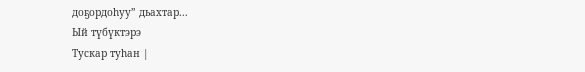доҕордоһуу” дьахтар...
Ый түбүктэрэ
Тускар туһан |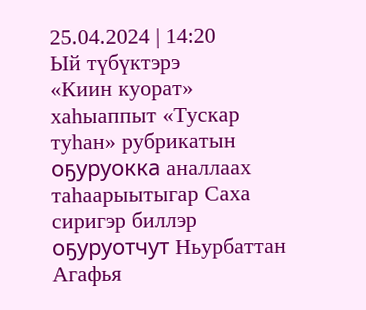25.04.2024 | 14:20
Ый түбүктэрэ
«Киин куорат» хаһыаппыт «Тускар туһан» рубрикатын оҕуруокка аналлаах таһаарыытыгар Саха сиригэр биллэр оҕуруотчут Ньурбаттан Агафья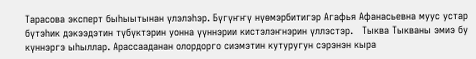Тарасова эксперт быһыытынан үлэлэһэр. Бүгүҥҥү нүөмэрбитигэр Агафья Афанасьевна муус устар бүтэһик дэкээдэтин түбүктэрин уонна үүннэрии кистэлэҥнэрин үллэстэр.   Тыква Тыкваны эмиэ бу күннэргэ ыһыллар. Арассааданан олордорго сиэмэтин кутуругун сэрэнэн кыра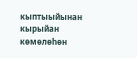кыптыыйынан кырыйан көмөлөһөн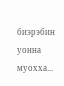биэрэбин уонна муохха...